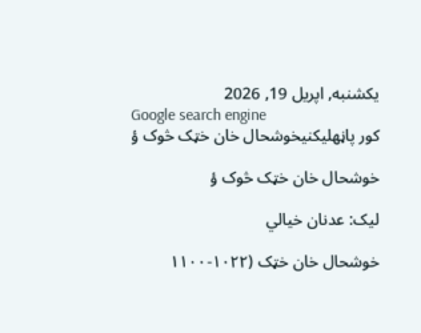یکشنبه, اپریل 19, 2026
Google search engine
کور پاڼهليکنيخوشحال خان خټک څوک ؤ

خوشحال خان خټک څوک ؤ

لیک: عدنان خیالي

خوشحال خان خټک (۱۰۲۲-۱۱۰۰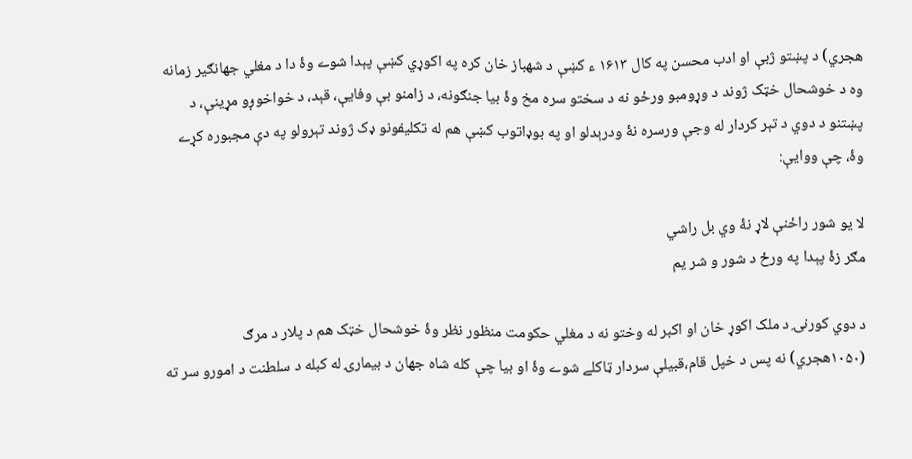هجري) د پښتو ژبې او ادب محسن په کال ۱۶۱۳ ء کښې د شهباز خان کره په اکوړي کښې پېدا شوے وۀ دا د مغلي جهانګیر زمانه وه د خوشحال خټک ژوند د وړومبو ورځو نه د سختو سره مخ وۀ بیا جنګونه، د زامنو بې وفایې، قېد، د خواخوږو مړینې، د پښتنو د دوي د تېر کردار له وجې ورسره نۀ ودرېدلو او په بوډاتوب کښې هم له تکلیفونو ډک ژوند تېرولو په دې مجبوره کړے وۀ، چې ووایې:

لا یو شور راځنې لاړ نۀ وي بل راشي
مګر زۀ پېدا په ورځ د شور و شر یم

د دوي کورنۍ د ملک اکوړ خان او اکبر له وختو نه د مغلي حکومت منظور نظر وۀ خوشحال خټک هم د پلار د مرګ (۱۰۵۰هجري) نه پس د خپل قام،قبیلې سردار ټاکلے شوے وۀ او بیا چې کله شاه جهان د بیمارۍ له کبله د سلطنت د امورو سر ته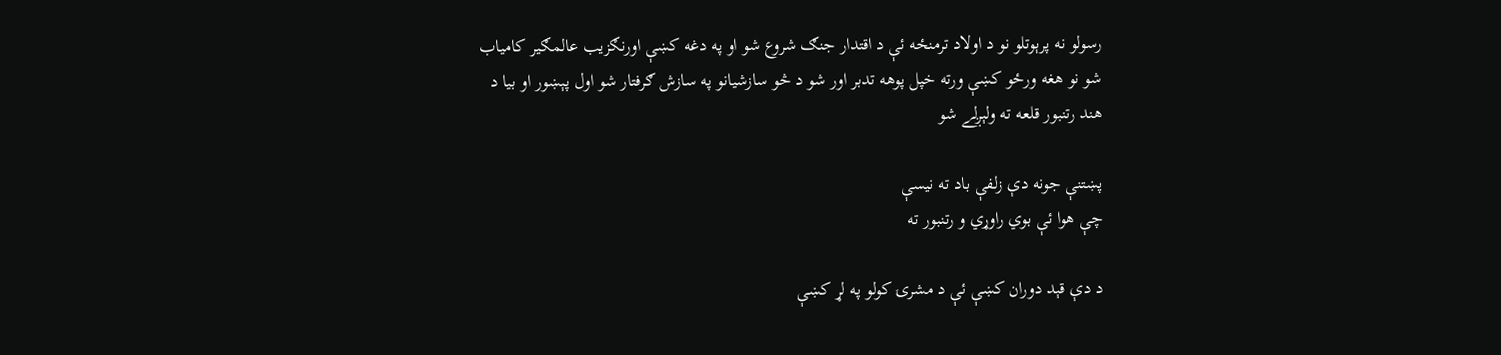رسولو نه پرېوتلو نو د اولاد ترمنځه ئې د اقتدار جنګ شروع شو او په دغه کښې اورنګزیب عالمګیر کامیاب شو نو هغه ورځو کښې ورته خپل پوهه تدبر اور شو د څو سازشیانو په سازش ګرفتار شو اول پېښور او بیا د هند رتنبور قلعه ته ولېږلے شو

پښتنې جونه دې زلفې باد ته نیسې
چې هوا ئې بوي راوړي و رتنبور ته

د دې قېد دوران کښې ئې د مشرۍ کولو په لړ کښې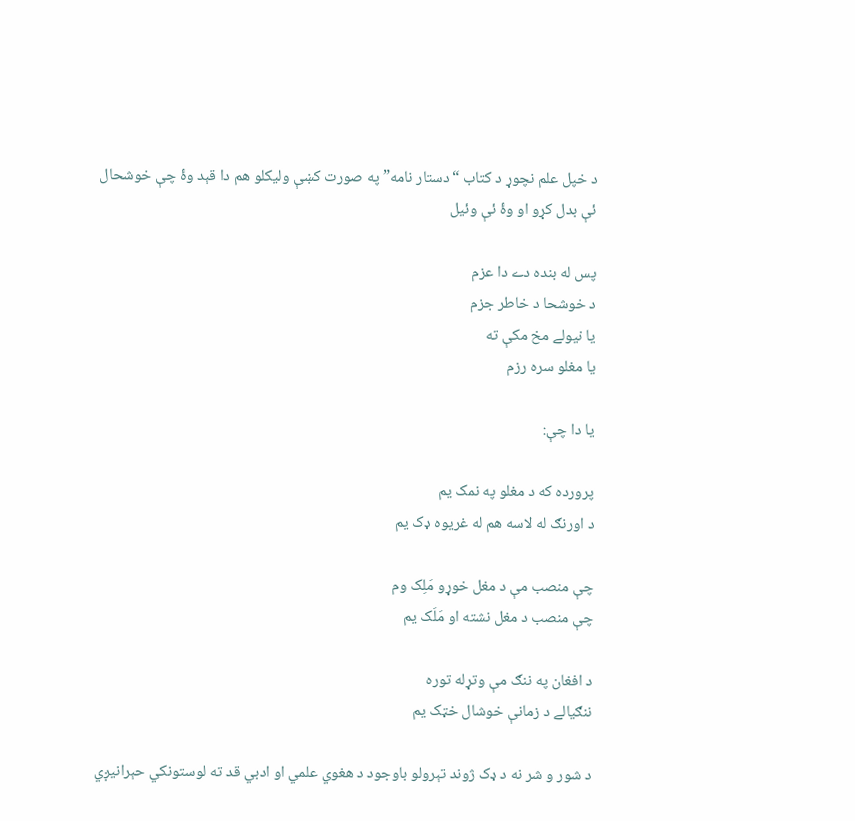د خپل علم نچوړ د کتاب “دستار نامه” په صورت کښې ولیکلو هم دا قېد وۀ چې خوشحال ئې بدل کړو او وۀ ئې وئیل

پس له بنده دے دا عزم
د خوشحا د خاطر جزم
یا نیولے مخ مکې ته
یا مغلو سره رزم

یا دا چې:

پرورده که د مغلو په نمک يم
د اورنګ له لاسه هم له غريوه ډک يم

چې منصب مې د مغل خوړو مَلِک وم
چې منصب د مغل نشته او مَلَک يم

د افغان په ننګ مې وتړله توره
ننګیالے د زمانې خوشال خټک يم

د شور و شر نه د ډک ژوند تېرولو باوجود د هغوي علمي او ادبي قد ته لوستونکي حېرانیږي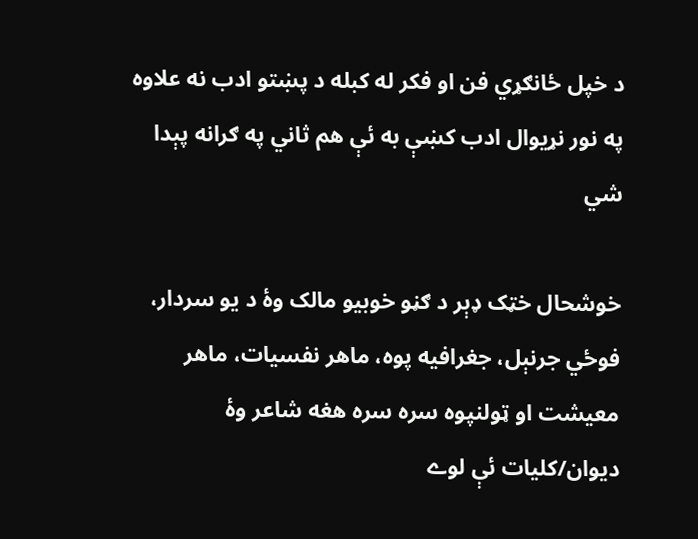د خپل ځانګړي فن او فکر له کبله د پښتو ادب نه علاوه په نور نړیوال ادب کښې به ئې هم ثاني په ګرانه پېدا شي

خوشحال خټک ډېر د ګڼو خوبیو مالک وۀ د یو سردار، فوځي جرنېل، جغرافیه پوه، ماهر نفسیات، ماهر معیشت او ټولنپوه سره سره هغه شاعر وۀ دیوان/کلیات ئې لوے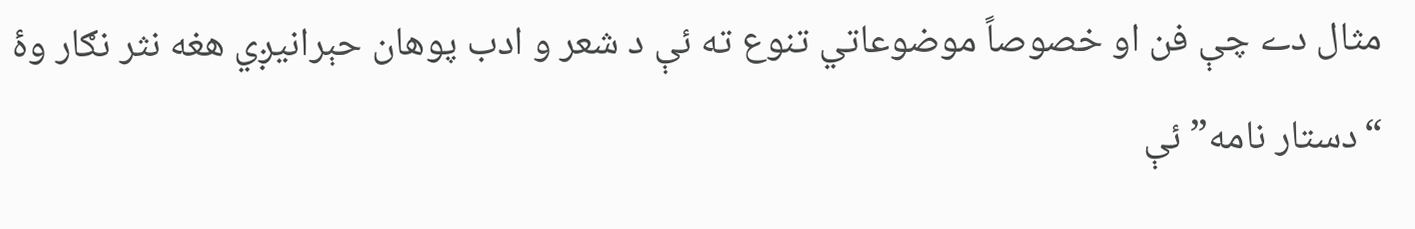مثال دے چې فن او خصوصاً موضوعاتي تنوع ته ئې د شعر و ادب پوهان حېرانیږي هغه نثر نګار وۀ “دستار نامه” ئې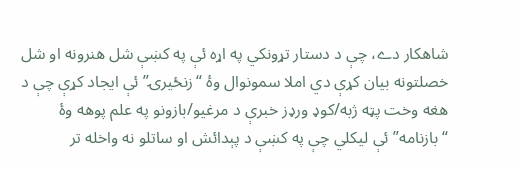شاهکار دے، چې د دستار تړونکي په اړه ئې په کښې شل هنرونه او شل خصلتونه بیان کړې دي املا سمونوال وۀ “زنځیرۍ” ئې ایجاد کړې چې د هغه وخت پټه ژبه/کوډ ورډز خبرې د مرغیو/بازونو په علم پوهه وۀ “بازنامه” ئې لیکلي چې په کښې د پېدائش او ساتلو نه واخله تر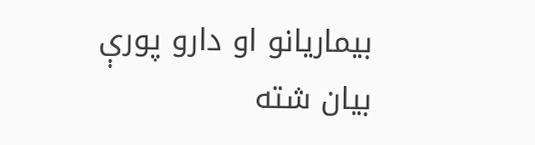بیماریانو او دارو پورې بیان شته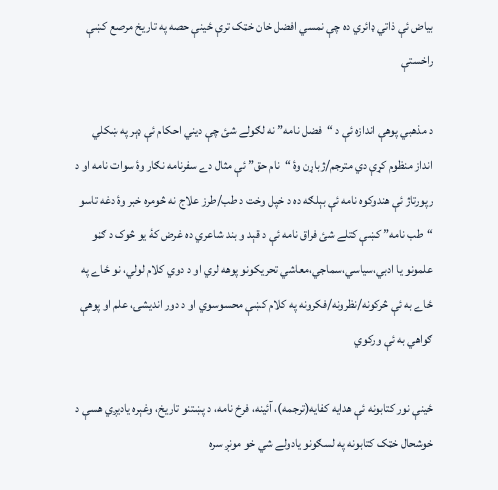بیاض ئې ذاتي ډائري ده چې نمسي افضل خان خټک ترې ځینې حصه په تاریخ مرصع کښې راخستې

د مذهبي پوهې اندازه ئې د “فضل نامه” نه لګولے شئ چې دیني احکام ئې ډېر په ښکلي انداز منظوم کړې دي مترجم/ژباړن وۀ “نام حق” ئې مثال دے سفرنامه نګار وۀ سوات نامه او د رپورتاژ ئې هندوکوه نامه ئې بېلګه ده د خپل وخت د طب/طرز علاج نه څومره خبر وۀ دغه تاسو “طب نامه” کښې کتلے شئ فراق نامه ئې د قېد و بند شاعري ده غرض کۀ یو څوک د ګڼو علمونو یا ادبي،سیاسي،سماجي،معاشي تحریکونو پوهه لري او د دوي کلام لولي، نو ځاے په ځاے به ئې څرکونه/نظرونه/فکرونه په کلام کښې محسوسوي او د دور اندیشۍ، علم او پوهې ګواهي به ئې ورکوي

ځینې نور کتابونه ئې هدایه کفایه(ترجمه)، آئینه، فرخ نامه، د پښتنو تاریخ، وغېره یادیږي هسې د خوشحال خټک کتابونه په لسګونو یادولے شي خو مونږ سره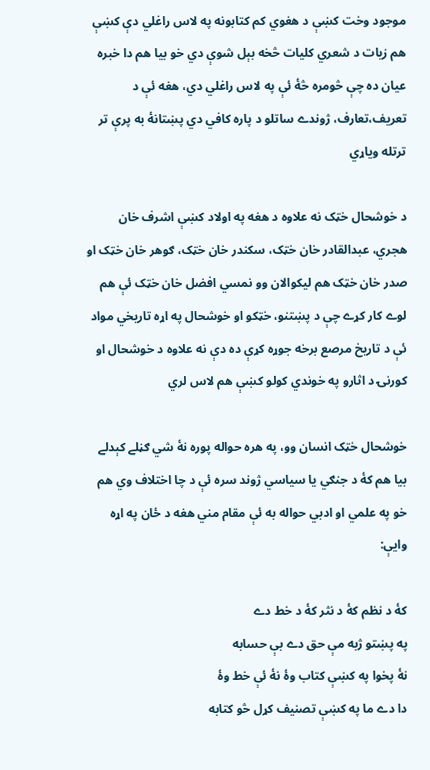موجود وخت کښې د هغوي کم کتابونه په لاس راغلي دې کښې هم زیات د شعري کلیات څخه بېل شوې دي خو بیا هم دا خبره عیان ده چې څومره څۀ ئې په لاس راغلي دي، هغه ئې د تعریف،تعارف، ژوندے ساتلو د پاره کافي دي پښتانۀ به پرې تر ترتله ویاړي

د خوشحال خټک نه علاوه د هغه په اولاد کښې اشرف خان هجري، عبدالقادر خان خټک، سکندر خان خټک، ګوهر خان خټک او صدر خان خټک هم لیکوالان وو نمسي افضل خان خټک ئې هم لوے کار کړے چې د پښتنو، خټکو او خوشحال په اړه تاریخي مواد ئې د تاریخ مرصع برخه جوړه کړې ده دې نه علاوه د خوشحال او کورنۍ د اثارو په خوندي کولو کښې هم لاس لري

خوشحال خټک انسان وو، په هره حواله پوره نۀ شي ګڼلے کېدلے بیا هم کۀ د جنګي یا سیاسي ژوند سره ئې د چا اختلاف وي هم خو په علمي او ادبي حواله به ئې مقام مني هغه د ځان په اړه وایې:

کۀ د نظم کۀ د نثر کۀ د خط دے
په پښتو ژبه مې حق دے بې حسابه
نۀ پخوا په کښې کتاب وۀ نۀ ئې خط وۀ
دا دے ما په کښې تصنیف کړل څو کتابه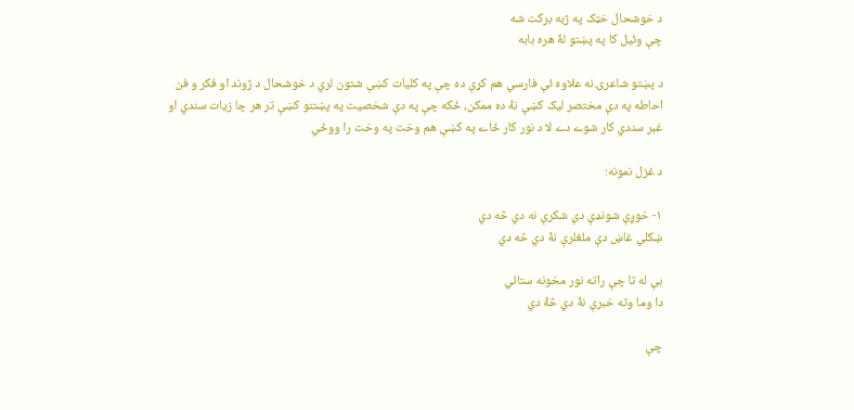د خوشحال خټک په ژبه برکت شه
چې وئيل کا په پښتو لۀ هره بابه

د پښتو شاعرۍ نه علاوه ئې فارسي هم کړې ده چې په کلیات کښې شتون لري د خوشحال د ژوند او فکر و فن احاطه په دې مختصر لیک کښې نۀ ده ممکن، ځکه چې په دې شخصیت په پښتنو کښې تر هر چا زیات سندي او غېر سندي کار شوے دے لا د نور کار ځاے په کښې هم وخت په وخت را ووځي

د غزل نمونه:

۱- خوږې شونډې دې شکرې نه دي څه دي
ښکلي غاښ دې ملغلرې نۀ دي څه دي

بې له تا چې راته نور مخونه ستائي
دا وما وته خبرې نۀ دي څۀ دي

چې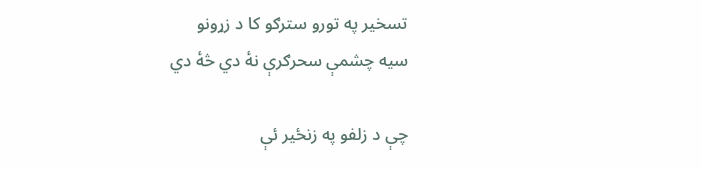تسخير په تورو سترګو کا د زړونو
سيه چشمې سحرګرې نۀ دي څۀ دي

چې د زلفو په زنځير ئې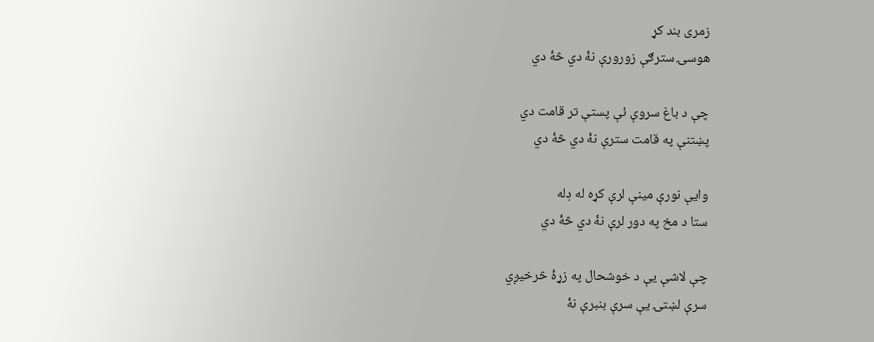زمری بند کړ
هوسۍ سترګې زورورې نۀ دي څۀ دي

چې د باغ سروې ئې پستې تر قامت دي
پښتنې په قامت سترې نۀ دي څۀ دي

وایې نورې مينې لرې کړه له دِله
ستا د مخ په دور لرې نۀ دي څۀ دي

چې لاشې یې د خوشحال په زړۀ څرخيږي
سرې لښتۍ يې سرې بنبرې نۀ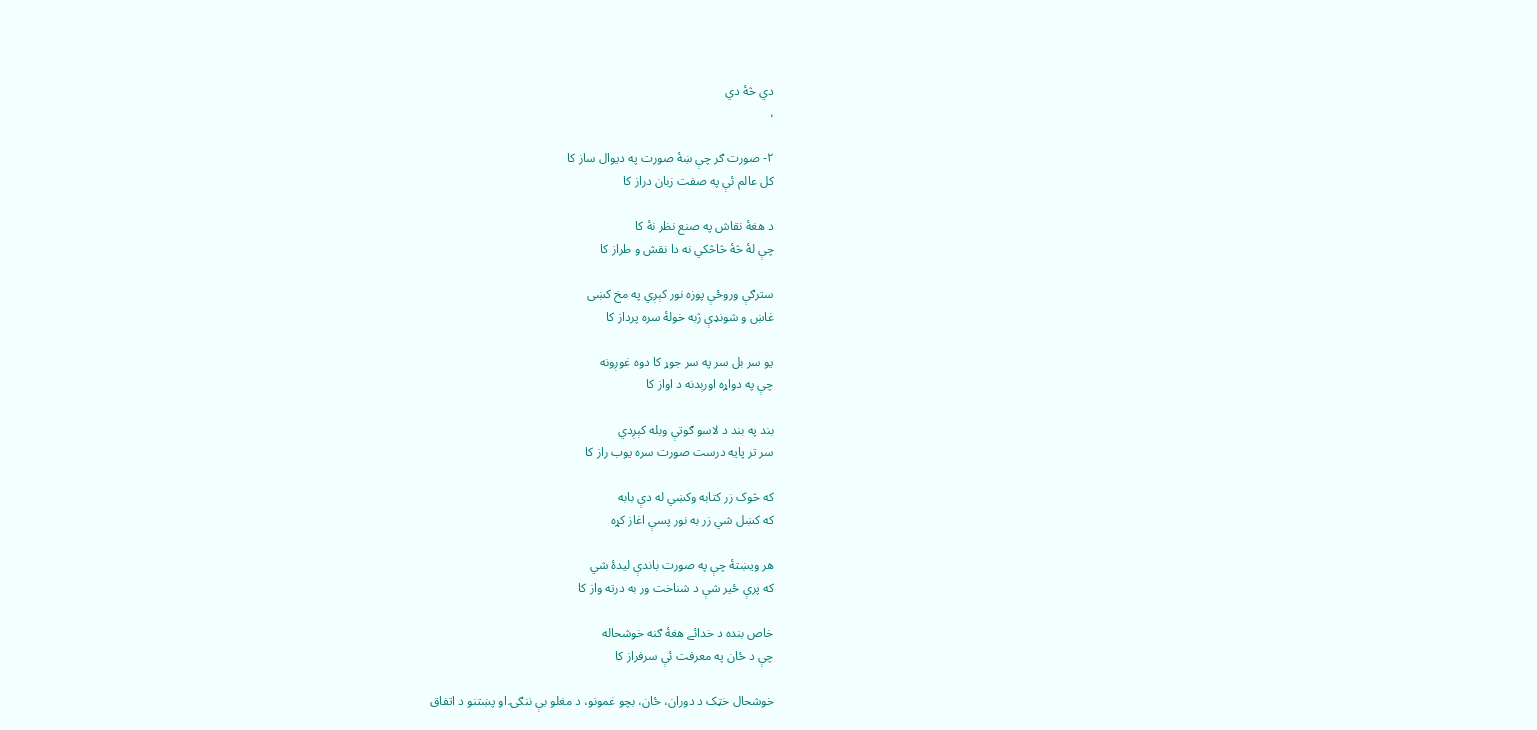دي څۀ دي
،

۲- صورت ګر چې ښۀ صورت په ديوال ساز کا
کل عالم ئې په صفت زبان دراز کا

د هغۀ نقاش په صنع نظر نۀ کا
چې لۀ څۀ څاڅکي نه دا نقش و طراز کا

سترګې وروځې پوزه نور کېږي په مخ کښی
غاښ و شونډې ژبه خولۀ سره پرداز کا

يو سر بل سر په سر جوړ کا دوه غوږونه
چې په دواړه اورېدنه د اواز کا

بند په بند د لاسو ګوتې وبله کېږدي
سر تر پايه درست صورت سره يوب راز کا

که څوک زر کتابه وکښي له دې بابه
که کښل شي زر به نور پسې اغاز کړه

هر ويښتۀ چې په صورت باندې ليدۀ شي
که پرې ځير شې د شناخت ور به درته واز کا

خاص بنده د خدائے هغۀ ګنه خوشحاله
چې د ځان په معرفت ئې سرفراز کا

خوشحال خټک د دوران، ځان، بچو غمونو، د مغلو بې ننګۍ او پښتنو د اتفاق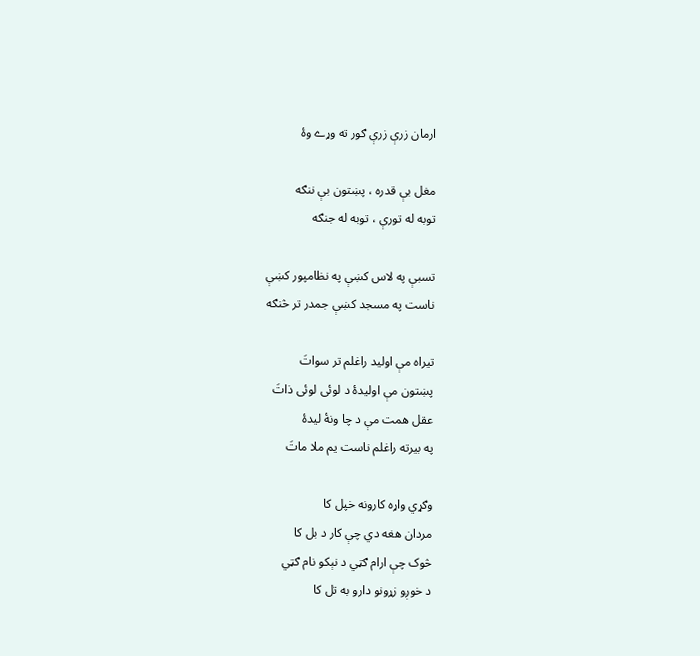ارمان زرې زرې ګور ته وړے وۀ

مغل بې قدره ، پښتون بې ننګه
توبه له تورې ، توبه له جنګه

تسبې په لاس کښې په نظامپور کښې
ناست په مسجد کښې جمدر تر څنګه

تيراه مې اوليد راغلم تر سواتَ
پښتون مې اوليدۀ د لوئی لوئی ذاتَ
عقل همت مې د چا ونۀ ليدۀ
په بيرته راغلم ناست يم ملا ماتَ

وګړي واړه کارونه خپل کا
مردان هغه دي چې کار د بل کا
څوک چې ارام ګټي د نېکو نام ګټي
د خوږو زړونو دارو به تل کا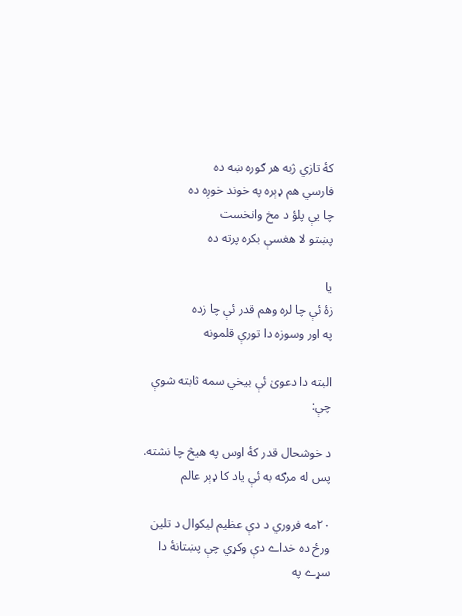کۀ تازي ژبه هر ګوره ښه ده
فارسي هم ډېره په خوند خوږه ده
چا يې پلؤ د مخ وانخست
پښتو لا هغسې بکره پرته ده

یا
زۀ ئې چا لره وهم قدر ئې چا زده
په اور وسوزه دا تورې قلمونه

البته دا دعویٰ ئې بیخي سمه ثابته شوې چې:

د خوشحال قدر کۀ اوس په هیڅ چا نشته.
پس له مرګه به ئې یاد کا ډېر عالم

۲۰مه فروري د دې عظیم لیکوال د تلین ورځ ده خداے دې وکړي چې پښتانۀ دا سړے په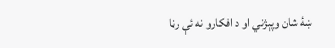ښۀ شان وپېژني او د افکارو نه ئې رڼا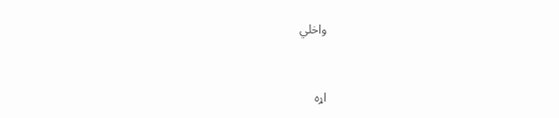واخلي



اړه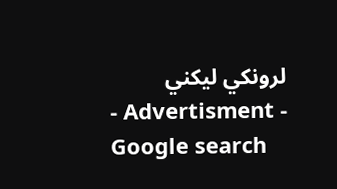لرونکي ليکني
- Advertisment -
Google search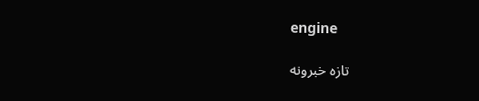engine

تازه خبرونه